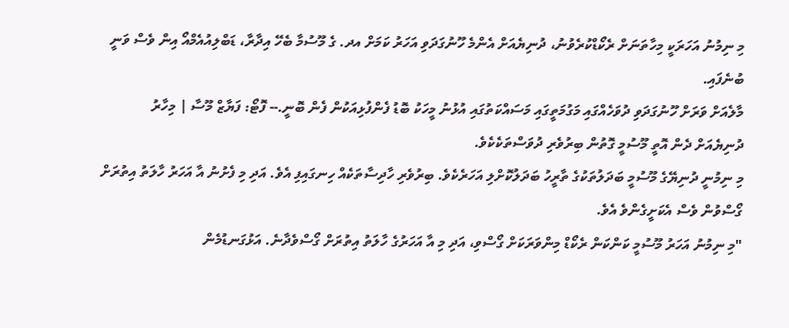މި ނިމުނު އަހަރަކީ މިހާތަނަށް ރެކޯޑްކުރެވުނު، ދުނިޔެއަށް އެންމެ ހޫނުގަދަވި އަހަރު ކަމަށް އދ. ގެ މޫސުމާ ބެހޭ އިދާރާ، ޑަބްލިއުއެމްއޯ އިން ވެސް ވަނީ ބުނެފައި.
މާލެއަށް ވަރަށް ހޫނުގަދަވި ދުވަހެއްގައި މަގުމަތީގައި މަސައްކަތުގައި އުޅުނު މީހަކު ބޮޑު ފެންފުޅިއަކުން ފެން ބޮނީ.-- ފޮޓޯ: ފަޔާޒް މޫސާ | މިހާރު
ދުނިޔެއަށް ދެން އޮތީ މޫސުމީ ގޮތުން ބިރުވެރި ދުވަސްތަކެކެވެ.
މި ނިމުނީ ދުނިޔޭގެ މޫސުމީ ބަދަލުތަކުގެ ތާރީހު ބަދަލުކޮށްލި އަހަރެކެވެ. ބިރުވެރި ހާދިސާތަކެއް ހިނގައިފި އެވެ. އަދި މި ފެށުނު އާ އަހަރު ހާލަތު އިތުރަށް ގޯސްވުން ވެސް އެކަށީގެންވެ އެވެ.
"މި ނިމުނު އަހަރު މޫސުމީ ކަންކަން ރެކޯޑް މިންވަރަކަށް ގޯސްވި، އަދި މި އާ އަހަރުގެ ހާލަތު އިތުރަށް ގޯސްވެދާނެ. އަޅުގަނޑުމެން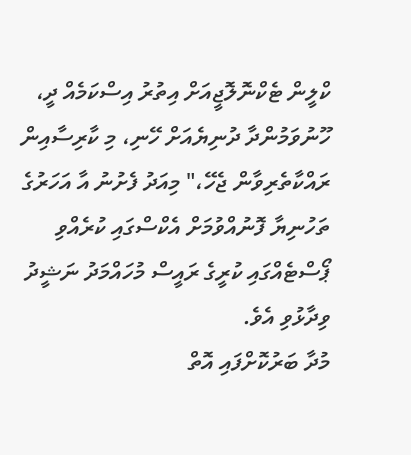ކްލީން ޓެކްނޮލޮޖީއަށް އިތުރު އިސްކަމެއް ދީ، ހޫނުވަމުންދާ ދުނިޔެއަށް ހޭނި، މި ކާރިސާއިން ރައްކާތެރިވާން ޖެހޭ،" މިއަދު ފެށުނު އާ އަހަރުގެ ތަހުނިޔާ ފޮނުއްވުމަށް އެކްސްގައި ކުރެއްވި ޕޯސްޓެއްގައި ކުރީގެ ރައީސް މުހައްމަދު ނަޝީދު ވިދާޅުވި އެވެ.
މުދާ ބަރުކޮށްފައި އޮތް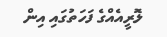ލޮރީއެއްގެ ފަހަތުގައި އިން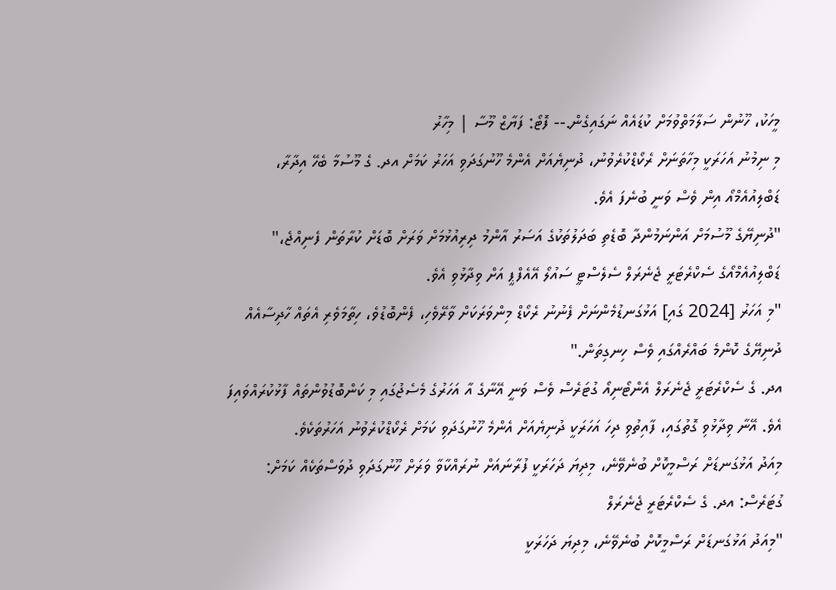މީހަކު، ހޫނުން ސަލާމަތްވުމަށް ކުޑައެއް ނަގައިގެން.-- ފޮޓޯ: ފަޔާޒް މޫސާ | މިހާރު
މި ނިމުނު އަހަރަކީ މިހާތަނަށް ރެކޯޑްކުރެވުނު، ދުނިޔެއަށް އެންމެ ހޫނުގަދަވި އަހަރު ކަމަށް އދ. ގެ މޫސުމާ ބެހޭ އިދާރާ، ޑަބްލިއުއެމްއޯ އިން ވެސް ވަނީ ބުނެފަ އެވެ.
"ދުނިޔޭގެ މޫސުމަށް އަންނަމުންދާ ބޮޑެތި ބަދަލުތަކުގެ އަސަރު އާންމު ދިރިއުޅުމަށް ވަރަށް ބޮޑަށް ކުރާތަން ފެނިއްޖެ،" ޑަބްލިއުއެމްއޯގެ ސެކްރެޓަރީ ޖެނެރަލް ސެލެސްޓީ ސައުލޯ އޭއެފްޕީ އަށް ވިދާޅުވި އެވެ.
"މި އަހަރު [2024 ގައި] އަޅުގަނޑުމެންނަށް ފެނުނު ރެކޯޑް މިންވަރަކަށް ވާރޭވެހި، ފެންބޮޑުވެ، ހިތާމަވެރި އެތައް ހާދިސާއެއް ދުނިޔޭގެ ކޮންމެ ބައްރެއްގައި ވެސް ހިނގިތަން."
އދ. ގެ ސެކްރެޓަރީ ޖެނެރަލް އެންޓޯނިއޯ ގުޓަރެސް ވެސް ވަނީ އޭނާގެ އާ އަހަރުގެ މެސެޖުގައި މި ކަންބޮޑުވުންތައް ފާޅުކުރައްވައިފަ އެވެ. އޭނާ ވިދާޅުވި ގޮތުގައި، ފާއިތުވި ދިހަ އަހަރަކީ ދުނިޔެއަށް އެންމެ ހޫނުގަދަވި ކަމަށް ރެކޯޑްކުރެވުނު އަހަރުތަކެވެ.
މިއަދު އަޅުގަނޑަށް ރަސްމީކޮށް ބުނެވޭނެ، މިދިޔަ ދަހަރަކީ ފުރާނައަށް ނުރައްކާވާ ވަރަށް ހޫނުގަދަވި ދުވަސްތަކެއް ކަމަށް: ގުޓަރެސް: އދ. ގެ ސެކްރެޓަރީ ޖެނެރަލް
"މިއަދު އަޅުގަނޑަށް ރަސްމީކޮށް ބުނެވޭނެ، މިދިޔަ ދަހަރަކީ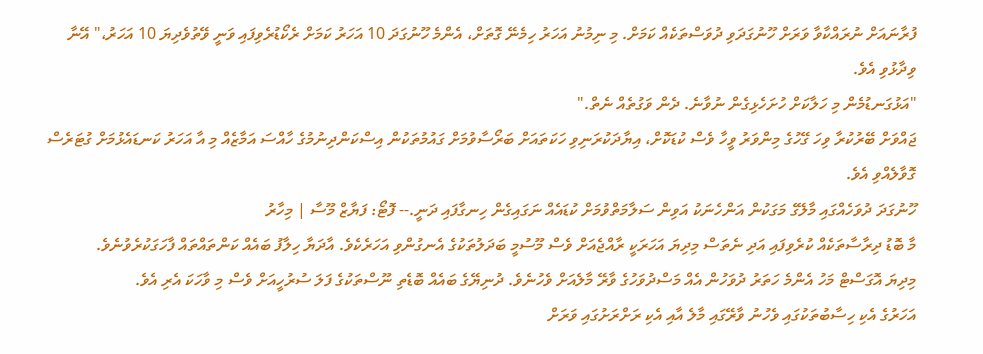ފުރާނައަށް ނުރައްކާވާ ވަރަށް ހޫނުގަދަވި ދުވަސްތަކެއް ކަމަށް. މި ނިމުނު އަހަރު ހިމެނޭ ގޮތަށް، އެންމެ ހޫނުގަދަ 10 އަހަރު ކަމަށް ރެކޯޑުރެވިފައި ވަނީ ވޭތުވެދިޔަ 10 އަހަރު،" އޭނާ ވިދާޅުވި އެވެ.
"އަޅުގަނޑުމެން މި ހަލާކަށް ހުށަހެޅިގެން ނުވާނެ. ދެން ވަގުތެއް ނެތް."
ޖައްވަށް ބޭރުކުރާ ވިހަ ގޭހުގެ މިންވަރު ވީހާ ވެސް ކުޑަކޮށް، އިޔާދަކުރަނިވި ހަކަތައަށް ބަރޯސާވުމަށް ގައުމުތަކުން އިސްކަންދިނުމުގެ ހާއްސަ އަމާޒެއް މި އާ އަހަރު ކަނޑައެޅުމަށް ގުޓަރެސް ގޮވާލެއްވި އެވެ.
ހޫނުގަދަ ދުވަހެއްގައި މާލޭގެ މަގަކުން އަންހެނަކު އަވިން ސަލާމަތްވުމަށް ކުޑައެއް ނަގައިގެން ހިނގާފައި ދަނީ.-- ފޮޓޯ: ފަޔާޒް މޫސާ | މިހާރު
މާ ބޮޑު ދިރާސާތަކެއް ކުރެވިފައި އަދި ނެތަސް މިދިޔަ އަހަރަކީ ރާއްޖެއަށް ވެސް މޫސުމީ ބަދަލުތަކުގެ އެނގުންވި އަހަރެކެވެ. އާދަޔާ ހިލާފު ބައެއް ކަންތައްތައް ފާހަގަކުރެވުނެވެ.
މިދިޔަ އޮގަސްޓް މަހު އެންމެ ހަތަރު ދުވަހުން އެއް މަސްދުވަހުގެ ވާރޭ މާލެއަށް ވެހުނެވެ. ދުނިޔޭގެ ބައެއް ބޮޑެތި ނޫސްތަކުގެ ފަލަ ސުރުހީއަށް ވެސް މި ވާހަކަ އެރި އެވެ.
އަހަރުގެ އެކި ހިސާބުތަކުގައި ވެހުނު ވާރޭގައި މާލެ އާއި އެކި ރަށްރަށުގައި ވަރަށް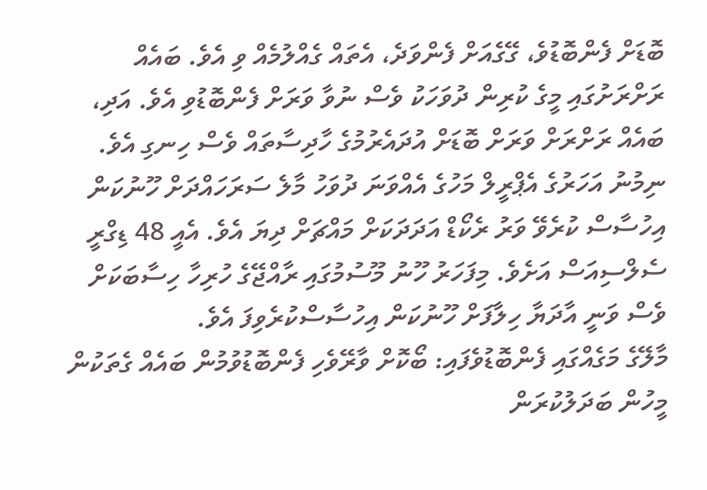ބޮޑަށް ފެންބޮޑުވެ، ގޭގެއަށް ފެންވަދެ، އެތައް ގެއްލުމެއް ވި އެވެ. ބައެއް ރަށްރަށުގައި މީގެ ކުރިން ދުވަހަކު ވެސް ނުވާ ވަރަށް ފެންބޮޑުވި އެވެ. އަދި، ބައެއް ރަށްރަށް ވަރަށް ބޮޑަށް އުދައެރުމުގެ ހާދިސާތައް ވެސް ހިނގި އެވެ.
ނިމުނު އަހަރުގެ އެޕްރީލް މަހުގެ އެއްވަނަ ދުވަހު މާލެ ސަރަހައްދަށް ހޫނުކަން އިހުސާސް ކުރެވޭ ވަރު ރެކޯޑް އަދަދަކަށް މައްޗަށް ދިޔަ އެވެ. އެއީ 48 ޑިގްރީ ސެލްސިއަސް އަށެވެ. މިފަހަރު ހޫނު މޫސުމުގައި ރާއްޖޭގެ ހުރިހާ ހިސާބަކަށް ވެސް ވަނީ އާދަޔާ ހިލާފަށް ހޫނުކަން އިހުސާސްކުރެވިފަ އެވެ.
މާލޭގެ މަގެއްގައި ފެންބޮޑުވެފައި: ބޯކޮށް ވާރޭވެހި ފެންބޮޑުވުމުން ބައެއް ގެތަކުން މީހުން ބަދަލުކުރަން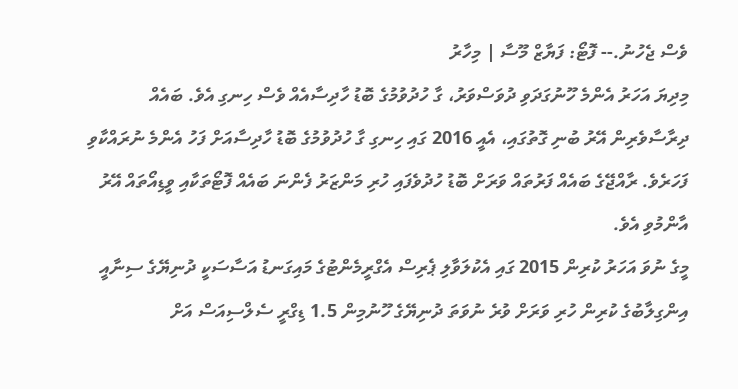ވެސް ޖެހުނު.-- ފޮޓޯ: ފަޔާޒް މޫސާ | މިހާރު
މިދިޔަ އަހަރު އެންމެ ހޫނުގަދަވި ދުވަސްވަރު، ގާ ހުދުވުމުގެ ބޮޑު ހާދިސާއެއް ވެސް ހިނގި އެވެ. ބައެއް ދިރާސާވެރިން އޭރު ބުނި ގޮތުގައި، އެއީ 2016 ގައި ހިނގި ގާ ހުދުވުމުގެ ބޮޑު ހާދިސާއަށް ފަހު އެންމެ ނުރައްކާވި ފަހަރެވެ. ރާއްޖޭގެ ބައެއް ފަރުތައް ވަރަށް ބޮޑު ހުދުވެފައި ހުރި މަންޒަރު ފެންނަ ބައެއް ފޮޓޯތަކާއި ވީޑިއޯތައް އޭރު އާންމުވި އެވެ.
މީގެ ނުވަ އަހަރު ކުރިން 2015 ގައި އެކުލަވާލި ޕެރިސް އެގްރީމެންޓުގެ މައިގަނޑު އަސާސަކީ ދުނިޔޭގެ ސިނާއީ އިންގިލާބުގެ ކުރިން ހުރި ވަރަށް ވުރެ ނުވަތަ ދުނިޔޭގެ ހޫނުމިން 1.5 ޑިގްރީ ސެލްސިއަސް އަށް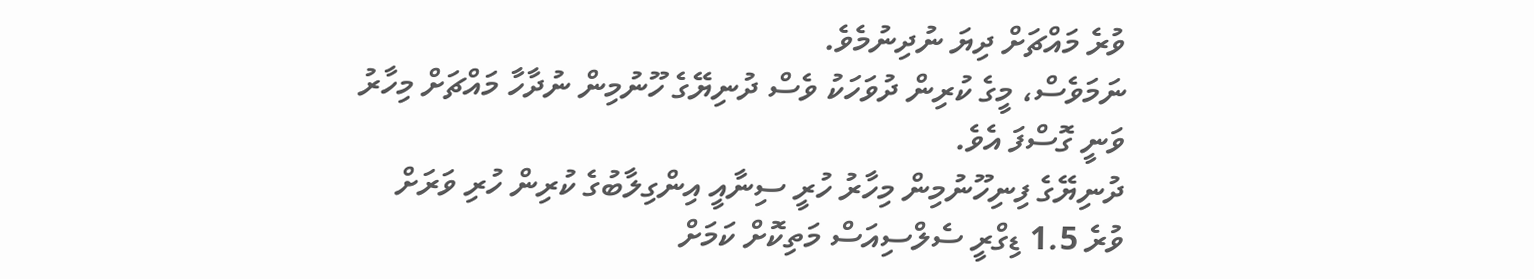ވުރެ މައްޗަށް ދިޔަ ނުދިނުމެވެ.
ނަމަވެސް، މީގެ ކުރިން ދުވަހަކު ވެސް ދުނިޔޭގެ ހޫނުމިން ނުދާހާ މައްޗަށް މިހާރު ވަނީ ގޮސްފަ އެވެ.
ދުނިޔޭގެ ފިނިހޫނުމިން މިހާރު ހުރީ ސިނާއީ އިންގިލާބުގެ ކުރިން ހުރި ވަރަށް ވުރެ 1.5 ޑިގްރީ ސެލްސިއަސް މަތިކޮށް ކަމަށް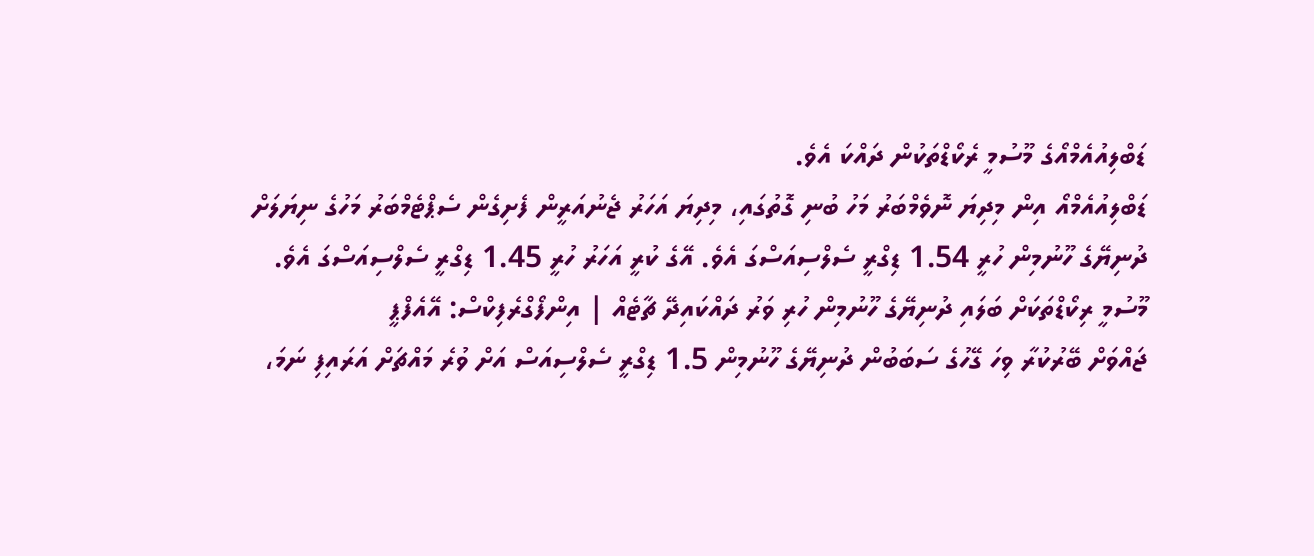ޑަބްލިއުއެމްއޯގެ މޫސުމީ ރެކޯޑްތަކުން ދައްކަ އެވެ.
ޑަބްލިއުއެމްއޯ އިން މިދިޔަ ނޮވެމްބަރު މަހު ބުނި ގޮތުގައި، މިދިޔަ އަހަރު ޖެނުއަރީން ފެށިގެން ސެޕްޓެމްބަރު މަހުގެ ނިޔަލަށް ދުނިޔޭގެ ހޫނުމިން ހުރީ 1.54 ޑިގްރީ ސެލްސިއަސްގަ އެވެ. އޭގެ ކުރީ އަހަރު ހުރީ 1.45 ޑިގްރީ ސެލްސިއަސްގަ އެވެ.
މޫސުމީ ރިކޯޑްތަކަށް ބަލައި ދުނިޔޭގެ ހޫނުމިން ހުރި ވަރު ދައްކައިދޭ ޗާޓެއް | އިންފޯގްރެފިކްސް: އޭއެފްޕީ
ޖައްވަށް ބޭރުކުރާ ވިހަ ގޭހުގެ ސަބަބުން ދުނިޔޭގެ ހޫނުމިން 1.5 ޑިގްރީ ސެލްސިއަސް އަށް ވުރެ މައްޗަށް އަރައިފި ނަމަ،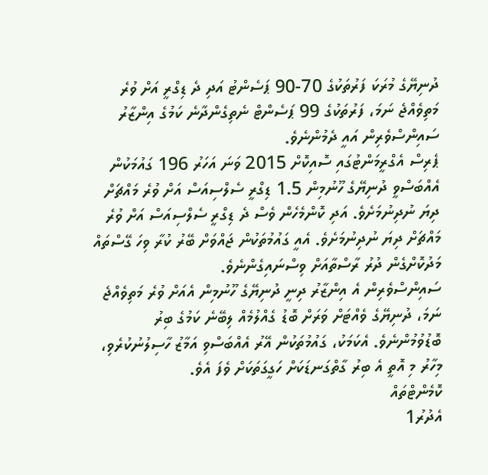ދުނިޔޭގެ މުރަކަ ފަރުތަކުގެ 70-90 ޕަސެންޓު އަދި ދެ ޑިގްރީ އަށް ވުރެ މަތިވެއްޖެ ނަމަ، ފަރުތަކުގެ 99 ޕަސެންޓް ނެތިގެންދާނެ ކަމުގެ އިންޒާރު ސައިންސްވެރިން އައީ ދެމުންނެވެ.
ޕެރިސް އެގްރީމަންޓުގައި ސޮއިކޮށް 2015 ވަނަ އަހަރު 196 ގައުމަކުން އެއްބަސްވީ ދުނިޔޭގެ ހޫނުމިން 1.5 ޑިގްރީ ސެލްސިއަސް އަށް ވުރެ މައްޗަށް ދިޔަ ނުދިނުމަށެވެ. އަދި ކޮންމެހެން ވެސް ދެ ޑިގްރީ ސެލްސިއަސް އަށް ވުރެ މައްޗަށް ދިޔަ ނުދިނުމަށެވެ. އެއީ ގައުމުތަކުން ޖައްވަށް ބޭރު ކުރާ ވިހަ ގޭސްތައް މަދުކޮށްގެން ދުރު ރާސްތާއަށް ވިސްނައިގެންނެވެ.
ސައިންސްވެރިން އެ އިންޒާރު ދިނީ ދުނިޔޭގެ ހޫނުމިން އެއަށް ވުރެ މަތިވެއްޖެ ނަމަ، ދުނިޔޭގެ ވެއްޓަށް ވަރަށް ބޮޑު ގެއްލުމެއް ލިބޭނެ ކަމުގެ ބިރު ބޮޑުވުމުންނެވެ. އެކަމަކު، ގައުމުތަކުން އޭރު އެއްބަސްވި އަމާޒު ހާސިލުނުކުރެވި، މިހާރު މި އޮތީ އެ ބިރު ގާތްގަނޑަކަށް ހަގީގަތަކަށް ވެފަ އެވެ.
ކޮމެންޓްތައް
އެދުރު1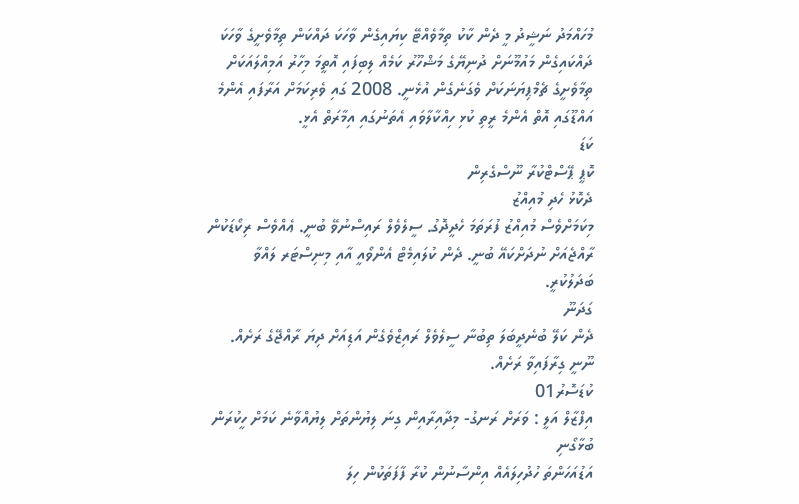މުހައްމަދު ނަޝީދު މީ ދެން ކާކު ތިމާވެއްޓޭ ކިޔައިގެން ވާހަކަ ދައްކަން ތިމާވެށީގެ ވާހަކަ ދައްކައިގެން މައުމޫނަށް ދުނިޔޭގެ މަޝްހޫރު ކަމެއް ލިބިފައި އޮތީމަ މިހާރު އަމިއްލައަކަށް ތިމާވެށީގެ ޗެމްޕިޔަނަކަށް ވެގަނެގެން އުޅެނީ. 2008 ގައި ވެރިކަމަށް އަރާފައި އެންމެ އައްޑޫގައި އޮތް އެންމެ ރީތި ކުޅި ހިއްކާލާވައި އެތަނުގައި އިމާރަތް އެޅީ.
ކަޑަ
ކޮޕީ ޕޭސްޓްކުރާ ނޫސްގެރިން
ދެކޮޅު ހެދި މުއިއްޒު
މިކަމަށްވެސް މުއިއްޒު ފުރަތަމަ ހެދީދޮގު. ސީލެވެލް ރައިސްނުވޭ ބުނީ. ޢެއްވެސް ރިކޯޑަކުން ރާއްޖެއަށް ނުދަށްކައޭ ބުނީ. ދެން ކުލައިމެޓް އެންވޯއީ އާއި މިނިސްޓަރ ލައްވާ ބަދަލުކުރީ.
ގަދަނޫ
ދެން ކަލޭ ބުނެދީބަލަ ތިބުނާ ސީލެވެލް ރައިޒްވެގެން އަޑިއަށް ދިޔަ ރާއްޖޭގެ ރަށެއް. ނޫނީ ގިރާފައިވާ ރަށެއް.
ކުޑަސޮރު01
އިފްޒާލް އަލީ : ވަރަށް ރަނގު- މިދާއިރާއިން ގިނަ ލިޔުންތަށް ލިޔުއްވާނެ ކަމަށް ހީކުރަން
ބުޅާގޯނި
އަޑުއަހަންތަ ހުދުހިލައެއް އިންސާނުން ކުރާ ފާފަތަކުން ހިލަ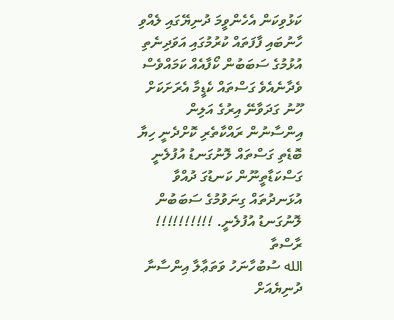ކަޅުވިކަން އެހެންވީމަ ދުނިޔޭގައި ލެއްވި ހާނުބައި ފާފަތައް ކުރުމުގައި އަވަދިނެތި އުޅުމުގެ ސަބަބުން ކޯފާއެއް ކަމައްވެސް ވެދާނެއެވެ ގަސްތައް ކެޑީމާ އެރަށަކަށް ހޫނު ގަދަވާނޭ އިރުގެ އަލިން އިންސާނުން ރައްކާތެރި ކޮށްދެނީ ހިޔާ ބޮޑެތި ގަސްތައް ލޮނުގަނޑު އުފުލެނީ ގަސްކަޑާތީނޫން ކަނޑުގަ ދުއްވާ އުޅަނދުތައް ގިނަވުމުގެ ސަބަބުން ލޮނުގަނޑު އުފުލެނީ. !!!!!!!!!!
ރާސްތާ
الله ސުބުހާނަހު ވަތަޢާލާ އިންސާނާ ދުނިޔެއަށް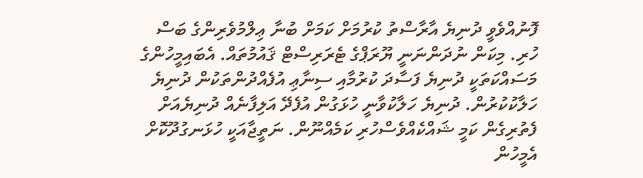ފޮނުއްވެވީ ދުނިޔެ އާރާސްތު ކުރުމަށް ކަމަށް ބުނާ ޢިލްމުވެރިންގެ ބަސް ހުރި. މިކަން ނުދަންނަނީ ޔޫރަޕްގެ ޓެރަރިސްޓް ޤައުމުތައް. އެބައިމީހުންގެ މަސައްކަތަކީ ދުނިޔެ ފަސާދަ ކުރުމާއި ސިނާޢި އުފެއްދުންތަކުން ދުނިޔެ ހަލާކުކުރުން. ދުނިޔެ ހަލާކުވާނީ ހުޅަގުން އުފެދޭ އަލިފާނެއް ދުނިޔެއަށް ފެތުރިގެން ކަމީ ޝައްކެއްވެސްހުރި ކަމެއްނޫން. ނަތީޖާއަކީ ހުޅަނގުދޫކޮށް އެމީހުން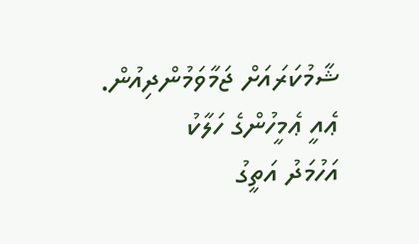ޝާމުކަރައަށް ޖަމާވަމުންދިއުން. ޢެއީ ޢެމީހުންގެ ހަލާކު
އަހުމަދު އަތީގު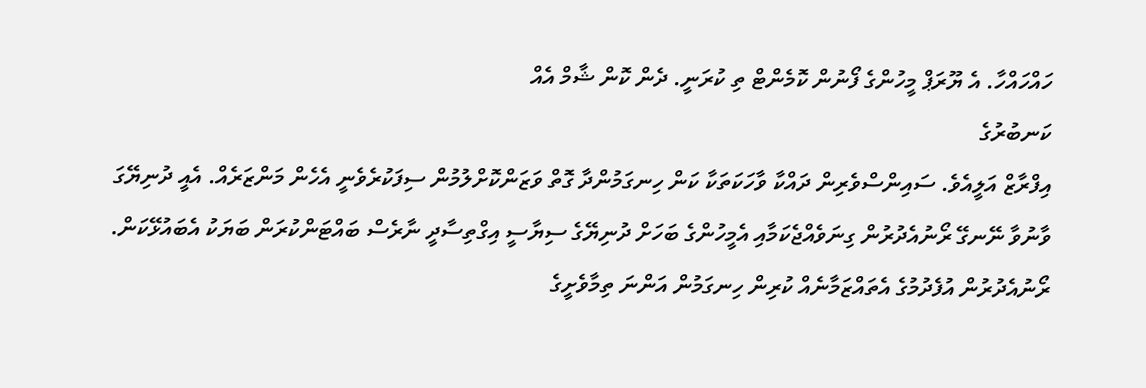ހައްހައްހާ. އެ ޔޫރަޕް މީހުންގެ ފޯނުން ކޮމެންޓް ތި ކުރަނީ. ދެން ކޮން ޝާމް އެއް
ކަނބުރުގެ
އިފްރާޒް އަލީއެވެ. ސައިންސްވެރިން ދައްކާ ވާހަކަތަކާ ކަން ހިނގަމުންދާ ގޮތް ވަޒަންކޮށްލުމުން ސިފަކުރެވެނީ އެހެން މަންޒަރެއް. އެއީ ދުނިޔޭގަ ވާނުވާ ނޭނގޭ ރޯނުއެދުރުން ގިނަވެއްޖެކަމާއި އެމީހުންގެ ބަހަށް ދުނިޔޭގެ ސިޔާސީ އިގްތިސާދީ ނާރެސް ބައްޓަންކުރަން ބަޔަކު އެބައުޅޭކަން. ރޯނުއެދުރުން އުފެދުމުގެ އެތައްޒަމާނެއް ކުރިން ހިނގަމުން އަންނަ ތިމާވެށީގެ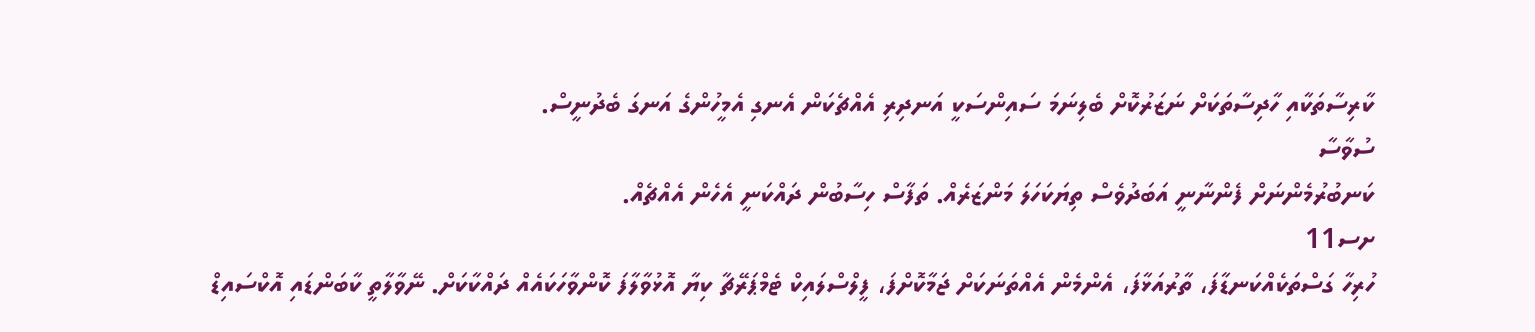ކާރިސާތަކާއި ހާދިސާތަކަށް ނަޒަރުކޮށް ބެލިނަމަ ސައިންސަކީ އަނދިރި އެއްޗެކަން އެނގި އެމީހުންގެ އަނގަ ބެދުނީސް.
ސުވާސާ
ކަނބުރުމެންނަށް ފެންނާނީ އަބަދުވެސް ތިޔަކަހަލަ މަންޒަރެއް. ތަފާސް ހިސާބުން ދައްކަނީ އެހެން އެއްޗެއް.
ށސ11
ހުރިހާ ގަސްތަކެއްކަނޑާފަ، ތާރުއަޅާފަ، އެންމެން އެއްތަނަކަށް ޖަމާކޮށްފަ، ފީލްސްލައިކް ޓެމްޕަރޭޗާ ކިޔާ އޮޅުވާލާފަ ކޮންވާހަކައެއް ދައްކާކަށް. ނޭވާލާތީ ކާބަންޑައި އޮކްސައިޑް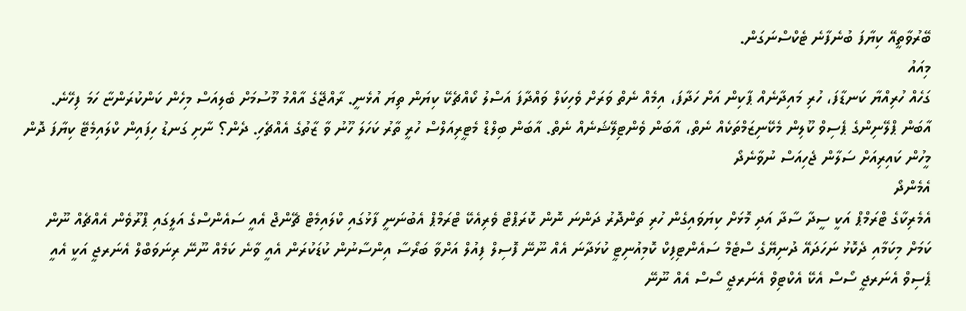ބޭރުވާތީއޭ ކިޔާފަ ބުނެފާނެ ޓެކްސްނަގަން.
މިއައު
ގަހެއް ހުރިއްޔާ ކަނޑާފަ، ހުރި މައިދާނެއް ޕާކިން އަށް ހަދާފަ، އިމެއް ނެތް ވަރަށް ވެހިކަލް ވައްދާފަ އަސްލު ކޯއްޗެކޭ ކިޔަން ތިޔަ އުޅެނީ. ރާއްޖޭގެ އާއްމު މޫސުމަށް ބެލިއަސް މިހެން ކަންކުރަންޏާ ހަމަ ފިހޭނެ. އާބަން ޕްލޭނިންގެ ޕެސިވް ކޫލިން މެކޭނިޒަމްތަކެއް ނެތް، އާބަން ވެންޓިލޭޝަނެއް ނެތް. އާބަން ބިލްޑް މެޓީރިއަލްސް ހުރީ ތާރު ކަހަލަ ހޫނު ވާ ޒާތުގެ އެއްޗެހި. ދެން؟ ނާށި ގަނޑު ހިފައިން ކްލައިމެޓޭ ކިޔާފަ ދޮން މީހުން ކައިރިއަށް ސަލާން ޖެހިއަސް ނުވާނެދޯ
އެމެންދޯ
އެމެރިކާގެ ޓްރަމްޕް އަކީ ސީދާ ސާދާ އަދި މޮޅަށް ކިޔަވައިގެން ހުރި ތަންދޮރު ދަންނަ ނޮން ކޮރަޕްޓް ވެރިއެކޭ ޓްރަމްޕް އެބުނަނީ ފާޅުގައި ކްލައިމެޓް ޗޭންޖް އެއީ ސައެންސްގެ އަލީގައި ޕްރޫވެން އެއްޗެއް ނޫން ކަމަށް މިކަމާއި ދެކޮޅު ނަހަދައޭ ދުނިޔޭގެ ސްޓެމް ސައެންޓިފިކް ކޮމިއުނިޓީ ކުޅަދާނަ އެއް ނޫނޭ ފޮސިލް ފިއުލް އަށްވާ ބަރޯސާ އިންސާނުން ކުޑަކުރަން އެއީ ވާނެ ކަމެއް ނޫނޭ ރިނަވަބްލް އެނަރޖީ އަކީ އެއީ ޕެސިވް އެނަރޖީ ސޯސް އެކޭ އެކްޓިވް އެނަރޖީ ސޯސް އެއް ނޫނޭ